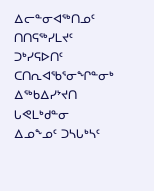ᐃᓕᓐᓂᐊᖅᑎᓄᑦ ᑎᑎᕋᖅᓯᒪᔪᑦ ᑐᒃᓯᕋᐅᑎᑦ ᑕᑎᕆᐊᖃᕐᓂᖏᓐᓂᒃ ᐃᖅᑲᐃᓯᔾᔪᑎ
ᒐᕙᒪᒃᑯᓐᓂ ᐃᓄᖕᓄᑦ ᑐᓴᒐᒃᓴᑦ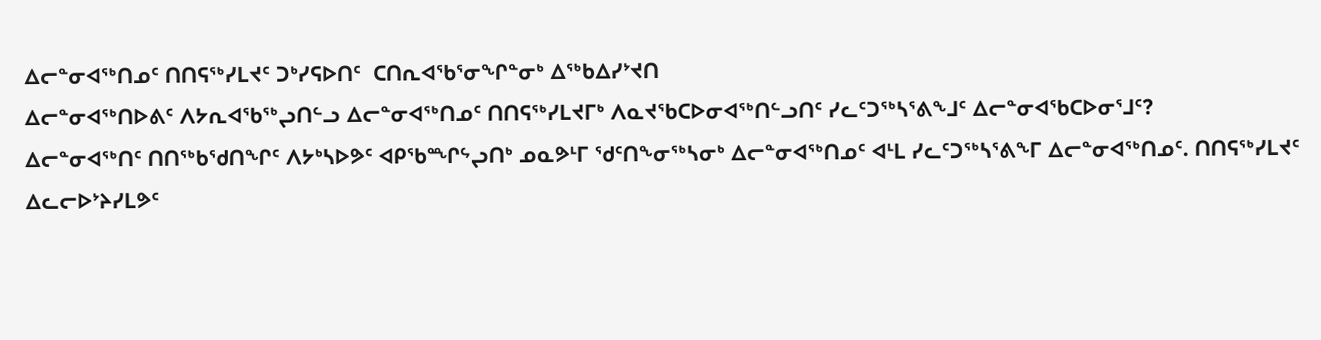ᐃᓕᓐᓂᐊᖅᑎᓄᑦ ᑎᑎᕋᖅᓯᒪᔪᑦ ᑐᒃᓯᕋᐅᑎᑦ  ᑕᑎᕆᐊᖃᕐᓂᖏᓐᓂᒃ ᐃᖅᑲᐃᓯᔾᔪᑎ
ᐃᓕᓐᓂᐊᖅᑎᐅᕕᑦ ᐱᔭᕆᐊᖃᖅᖢᑎᓪᓗ ᐃᓕᓐᓂᐊᖅᑎᓄᑦ ᑎᑎᕋᖅᓯᒪᔪᒥᒃ ᐱᓇᔪᖃᑕᐅᓂᐊᖅᑎᓪᓗᑎᑦ ᓯᓚᑦᑐᖅᓴᕐᕕᖕᒧᑦ ᐃᓕᓐᓂᐊᖃᑕᐅᓂᕐᒧᑦ?
ᐃᓕᓐᓂᐊᖅᑎᑦ ᑎᑎᖅᑲᖁᑎᖏᑦ ᐱᔭᒃᓴᐅᕗᑦ ᐊᑭᖃᙱᖦᖢᑎᒃ ᓄᓇᕗᒻᒥ ᖁᑦᑎᖕᓂᖅᓴᓂᒃ ᐃᓕᓐᓂᐊᖅᑎᓄᑦ ᐊᒻᒪ ᓯᓚᑦᑐᖅᓴᕐᕕᖕᒥ ᐃᓕᓐᓂᐊᖅᑎᓄᑦ. ᑎᑎᕋᖅᓯᒪᔪᑦ ᐃᓚᓕᐅᔾᔨᓯᒪᕗᑦ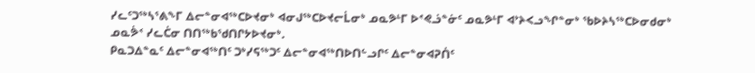ᓯᓚᑦᑐᖅᓴᕐᕕᖕᒥ ᐃᓕᓐᓂᐊᖅᑕᐅᔪᓂᒃ ᐊᓂᒍᖅᑕᐅᔪᓕᒫᓂᒃ ᓄᓇᕗᒻᒥ ᐅᕝᕙᓘᓐᓃᑦ ᓄᓇᕗᒻᒥ ᐊᔾᔨᐸᓗᖏᓐᓂᒃ ᖃᐅᔨᓴᖅᑕᐅᓂᑯᓂᒃ ᓄᓇᕘᑉ ᓯᓚᑖᓂ ᑎᑎᖅᑲᖁᑎᒋᔭᐅᔪᓂᒃ.
ᑭᓇᑐᐃᓐᓇᑦ ᐃᓕᓐᓂᐊᖅᑎᑦ ᑐᒃᓯᕋᖅᑐᑦ ᐃᓕᓐᓂᐊᖅᑎᐅᑎᓪᓗᒋᑦ ᐃᓕᓐᓂᐊᕈᑏᑦ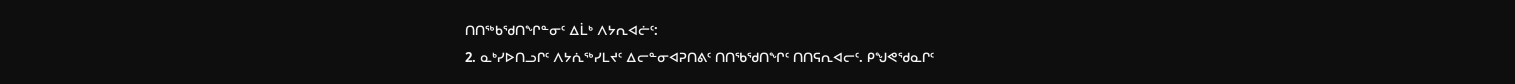ᑎᑎᖅᑲᖁᑎᖏᓐᓂᑦ ᐃᒫᒃ ᐱᔭᕆᐊᓖᑦ:
2. ᓇᒃᓯᐅᑎᓗᒋᑦ ᐱᔭᕇᖅᓯᒪᔪᑦ ᐃᓕᓐᓂᐊᕈᑎᕕᑦ ᑎᑎᖃᖁᑎᖏᑦ ᑎᑎᕋᕆᐊᓕᑦ. ᑭᖑᕙᖁᓇᒋᑦ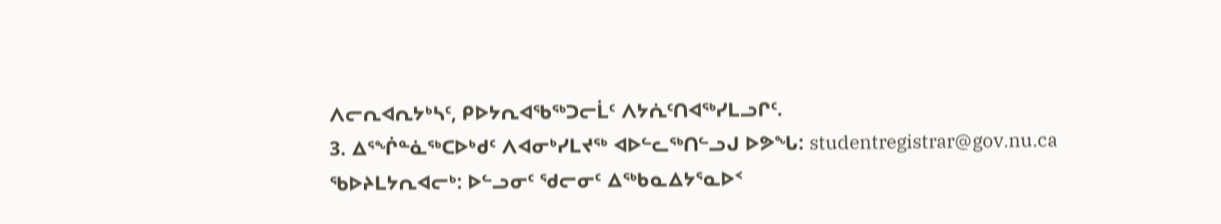ᐱᓕᕆᐊᕆᔭᒃᓴᑦ, ᑭᐅᔭᕆᐊᖃᖅᑐᓕᒫᑦ ᐱᔭᕇᑦᑎᐊᖅᓯᒪᓗᒋᑦ.
3. ᐃᕐᖐᓐᓈᖅᑕᐅᒃᑯᑦ ᐱᐊᓂᒃᓯᒪᔪᖅ ᐊᐅᓪᓚᖅᑎᓪᓗᒍ ᐅᕗᖓ: studentregistrar@gov.nu.ca
ᖃᐅᔨᒪᔭᕆᐊᓕᒃ: ᐅᓪᓗᓂᑦ ᖁᓕᓂᑦ ᐃᖅᑲᓇᐃᔭᕐᓇᐅᑉ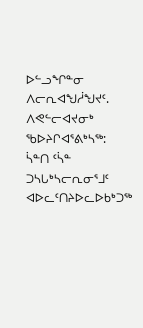ᐅᓪᓗᖏᓐᓂ ᐱᓕᕆᐊᖑᓲᖑᔪᑦ.
ᐱᕙᓪᓕᐊᔪᓂᒃ ᖃᐅᔨᒋᐊᕐᕕᒃᓴᖅ:
ᓵᓐᑎ ᑦᓵᓐ
ᑐᓴᒐᒃᓴᓕᕆᓂᕐᒧᑦ ᐊᐅᓚᑦᑎᔨᐅᓚᐅᑲᒃᑐᖅ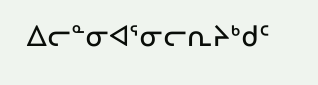ᐃᓕᓐᓂᐊᕐᓂᓕᕆᔨᒃᑯᑦ